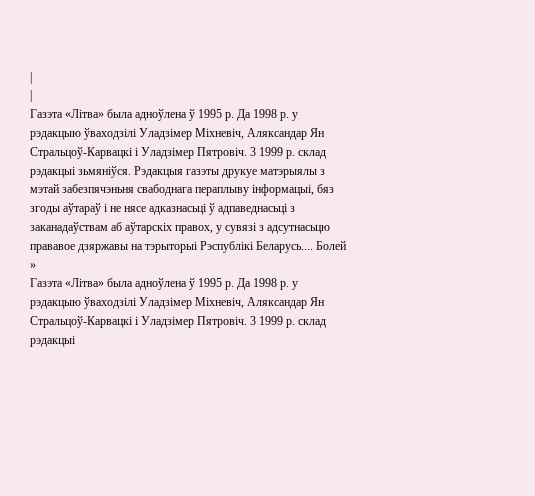|
|
Газэта «Літва» была адноўлена ў 1995 р. Да 1998 р. у рэдакцыю ўваходзілі Уладзімер Міхневіч, Аляксандар Ян Стральцоў-Карвацкі і Уладзімер Пятровіч. 3 1999 р. склад рэдакцыі зьмяніўся. Рэдакцыя газэты друкуе матэрыялы з мэтай забезпячэньня свабоднага пераплыву інформацыі, бяз згоды аўтараў і не нясе адказнасьці ў адпаведнасьці з заканадаўствам аб аўтарскіх правох, у сувязі з адсутнасьцю прававое дзяржавы на тэрыторыі Рэспублікі Беларусь.... Болей »
Газэта «Літва» была адноўлена ў 1995 р. Да 1998 р. у рэдакцыю ўваходзілі Уладзімер Міхневіч, Аляксандар Ян Стральцоў-Карвацкі і Уладзімер Пятровіч. 3 1999 р. склад рэдакцыі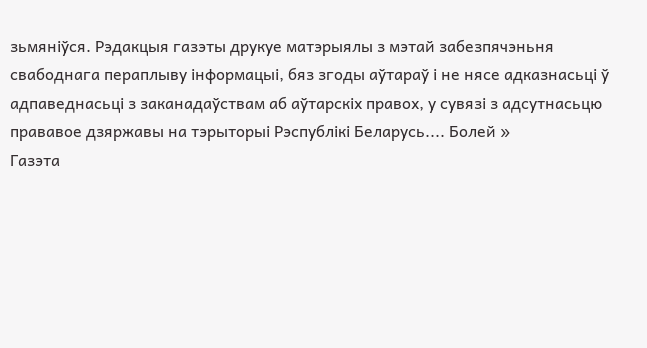зьмяніўся. Рэдакцыя газэты друкуе матэрыялы з мэтай забезпячэньня свабоднага пераплыву інформацыі, бяз згоды аўтараў і не нясе адказнасьці ў адпаведнасьці з заканадаўствам аб аўтарскіх правох, у сувязі з адсутнасьцю прававое дзяржавы на тэрыторыі Рэспублікі Беларусь.... Болей »
Газэта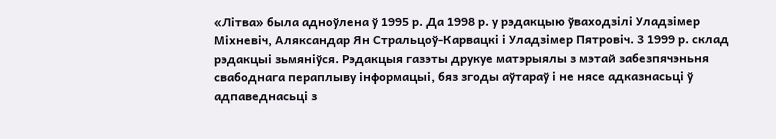«Літва» была адноўлена ў 1995 р. Да 1998 р. у рэдакцыю ўваходзілі Уладзімер Міхневіч, Аляксандар Ян Стральцоў-Карвацкі і Уладзімер Пятровіч. 3 1999 р. склад рэдакцыі зьмяніўся. Рэдакцыя газэты друкуе матэрыялы з мэтай забезпячэньня свабоднага пераплыву інформацыі, бяз згоды аўтараў і не нясе адказнасьці ў адпаведнасьці з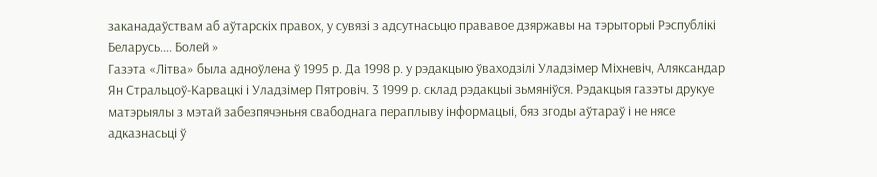заканадаўствам аб аўтарскіх правох, у сувязі з адсутнасьцю прававое дзяржавы на тэрыторыі Рэспублікі Беларусь.... Болей »
Газэта «Літва» была адноўлена ў 1995 р. Да 1998 р. у рэдакцыю ўваходзілі Уладзімер Міхневіч, Аляксандар Ян Стральцоў-Карвацкі і Уладзімер Пятровіч. 3 1999 р. склад рэдакцыі зьмяніўся. Рэдакцыя газэты друкуе матэрыялы з мэтай забезпячэньня свабоднага пераплыву інформацыі, бяз згоды аўтараў і не нясе адказнасьці ў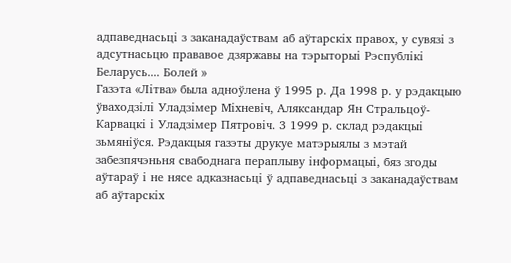адпаведнасьці з заканадаўствам аб аўтарскіх правох, у сувязі з адсутнасьцю прававое дзяржавы на тэрыторыі Рэспублікі Беларусь.... Болей »
Газэта «Літва» была адноўлена ў 1995 р. Да 1998 р. у рэдакцыю ўваходзілі Уладзімер Міхневіч, Аляксандар Ян Стральцоў-Карвацкі і Уладзімер Пятровіч. 3 1999 р. склад рэдакцыі зьмяніўся. Рэдакцыя газэты друкуе матэрыялы з мэтай забезпячэньня свабоднага пераплыву інформацыі, бяз згоды аўтараў і не нясе адказнасьці ў адпаведнасьці з заканадаўствам аб аўтарскіх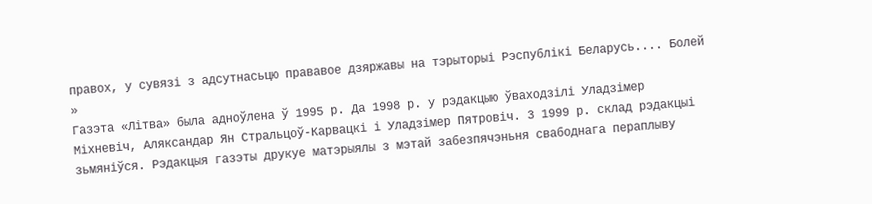правох, у сувязі з адсутнасьцю прававое дзяржавы на тэрыторыі Рэспублікі Беларусь.... Болей »
Газэта «Літва» была адноўлена ў 1995 р. Да 1998 р. у рэдакцыю ўваходзілі Уладзімер Міхневіч, Аляксандар Ян Стральцоў-Карвацкі і Уладзімер Пятровіч. 3 1999 р. склад рэдакцыі зьмяніўся. Рэдакцыя газэты друкуе матэрыялы з мэтай забезпячэньня свабоднага пераплыву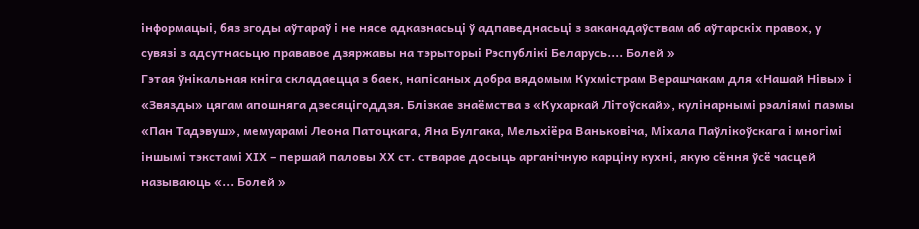інформацыі, бяз згоды аўтараў і не нясе адказнасьці ў адпаведнасьці з заканадаўствам аб аўтарскіх правох, у сувязі з адсутнасьцю прававое дзяржавы на тэрыторыі Рэспублікі Беларусь.... Болей »
Гэтая ўнікальная кніга складаецца з баек, напісаных добра вядомым Кухмістрам Верашчакам для «Нашай Нівы» і «Звязды» цягам апошняга дзесяцігоддзя. Блізкае знаёмства з «Кухаркай Літоўскай», кулінарнымі рэаліямі паэмы «Пан Тадэвуш», мемуарамі Леона Патоцкага, Яна Булгака, Мельхіёра Ваньковіча, Міхала Паўлікоўскага і многімі іншымі тэкстамі ХІХ – першай паловы ХХ ст. стварае досыць арганічную карціну кухні, якую сёння ўсё часцей называюць «... Болей »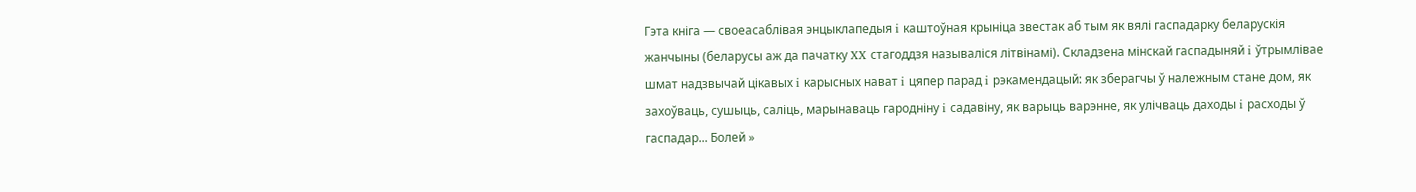Гэта кніга — своеасаблівая энцыклапедыя i каштоўная крыніца звестак аб тым як вялі гаспадарку беларускія жанчыны (беларусы аж да пачатку XX стагоддзя называліся літвінамі). Складзена мінскай гаспадыняй i ўтрымлівае шмат надзвычай цікавых i карысных нават i цяпер парад i рэкамендацый: як зберагчы ў належным стане дом, як захоўваць, сушыць, саліць, марынаваць гародніну i садавіну, як варыць варэнне, як улічваць даходы i расходы ў гаспадар... Болей »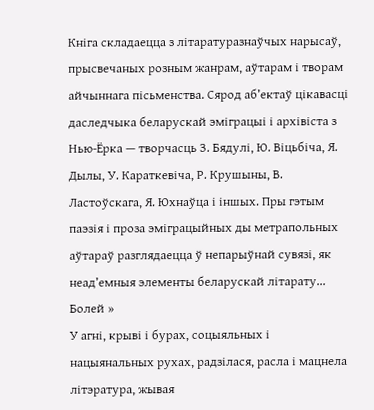Кніга складаецца з літаратуразнаўчых нарысаў, прысвечаных розным жанрам, аўтарам і творам айчыннага пісьменства. Сярод аб’ектаў цікавасці даследчыка беларускай эміграцыі і архівіста з Нью-Ёрка — творчасць З. Бядулі, Ю. Віцьбіча, Я. Дылы, У. Караткевіча, Р. Крушыны, В. Ластоўскага, Я. Юхнаўца і іншых. Пры гэтым паэзія і проза эміграцыйных ды метрапольных аўтараў разглядаецца ў непарыўнай сувязі, як неад’емныя элементы беларускай літарату... Болей »
У агні, крыві і бурах, соцыяльных і нацыянальных рухах, радзілася, расла і мацнела літэратура, жывая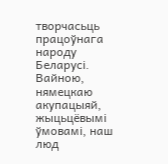творчасьць працоўнага народу Беларусі. Вайною, нямецкаю акупацыяй, жыцьцёвымі ўмовамі, наш люд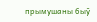прымушаны быў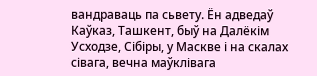вандраваць па сьвету. Ён адведаў Каўказ, Ташкент, быў на Далёкім Усходзе, Сібіры, у Маскве і на скалах сівага, вечна маўклівага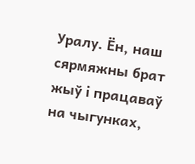Уралу. Ён, наш сярмяжны брат жыў і працаваў на чыгунках,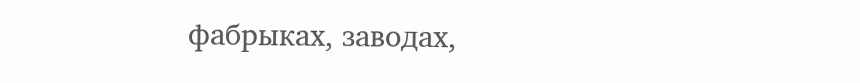фабрыках, заводах,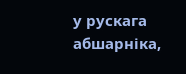у рускага абшарніка,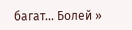багат... Болей »